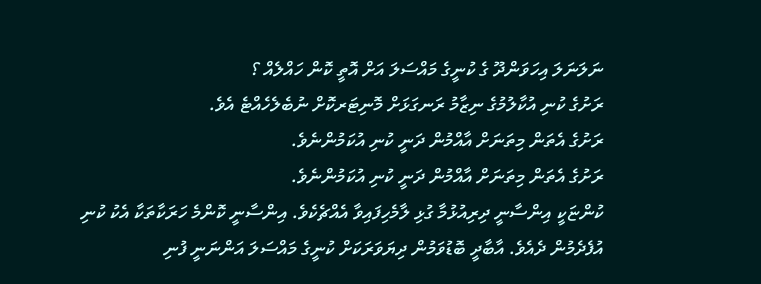ނަލަނަލަ އިހަވަންދޫ ގެ ކުނީގެ މައްސަލަ އަށް އޮތީ ކޮން ހައްލެއް ؟
ރަށުގެ ކުނި އުކާލުމުގެ ނިޒާމު ރަނގަޅަށް މޮނިޓަރކޮށް ނުބެލެހެއްޓެ އެވެ.
ރަށުގެ އެތަން މިތަނަށް އާއްމުން ދަނީ ކުނި އުކަމުންނެވެ.
ރަށުގެ އެތަން މިތަނަށް އާއްމުން ދަނީ ކުނި އުކަމުންނެވެ.
ކުންޏަކީ އިންސާނީ ދިރިއުޅުމާ ގުޅި ލާމެހިފައިވާ އެއްޗެކެވެ. އިންސާނީ ކޮންމެ ހަރަކާތަކާ އެކު ކުނި އުފެދެމުން ދެއެވެ. އާބާދީ ބޮޑުވަމުން ދިޔަވަރަކަށް ކުނީގެ މައްސަލަ އަންނަނީ ފުނި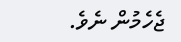ޖެހެމުން ނެވެ.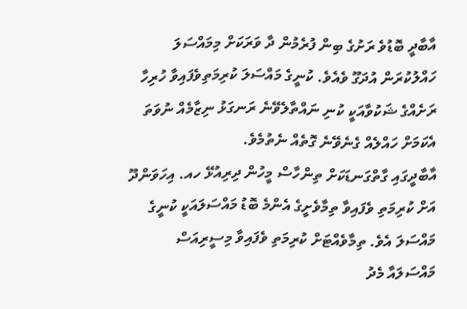އާބާދީ ބޮޑުވެ ރަށުގެ ބިން ފުރެމުން ދާ ވަރަކަށް މިމައްސަލަ ހައްލުކުރަން އުދަގޫ ވެއެވެ. ކުނީގެ މައްސަލަ ކުރިމަތިވެފައިވާ ހުރިހާ ރަށެއްގެ ޝަކުވާއަކީ ކުނި ނައްތާލެވޭނެ ރަނގަޅު ނިޒާމެއް ނުވަތަ އެކަމަށް ހައްލެއް ގެނެވޭނެ ގޮތެއް ނެތުމެވެ.
އާބާދީގައި ގާތްގަނޑަކަށް ތިންހާސް މީހުން ދިރިއުޅޭ ހއ. އިހަވަންދޫ އަށް ކުރިމަތި ވެފައިވާ ތިމާވެށީގެ އެންމެ ބޮޑު މައްސަލައަކީ ކުނީގެ މައްސަލަ އެވެ. ތިމާވެއްޓަށް ކުރިމަތި ވެފައިވާ މިސީރިއަސް މައްސަލައާ މެދު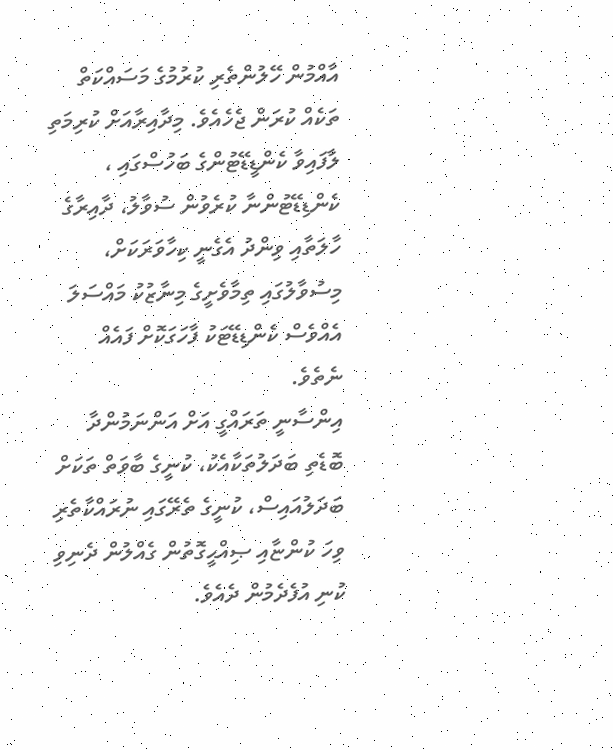އާއްމުން ހޭލުންތެރި ކުރުމުގެ މަސައްކަތް ތަކެއް ކުރަން ޖެހެއެވެ. މިދާއިރާއަށް ކުރިމަތި ލާފައިވާ ކެންޑީޑޭޓުންގެ ބަހުސްގައި ، ކެންޑިޑޭޓުންނާ ކުރެވުން ސުވާލު، ދާއިރާގެ ހާލަތާއި ވިންދު އެގެނީ ކިހާވަރަކަށް، މިސުވާލުގައި ތިމާވެށީގެ މިނާޒުކު މައްސަލަ އެއްވެސް ކެންޑިޑޭޓަކު ފާހަގަކޮށް ފައެއް ނެތެވެ.
އިންސާނީ ތަރައްގީ އަށް އަންނަމުންދާ ބޮޑެތި ބަދަލުތަކާއެކު، ކުނީގެ ބާވަތް ތަކަށް ބަދަލުއައިސް، ކުނީގެ ތެރޭގައި ނުރައްކާތެރި ވިހަ ކުންޏާއި ޞިއްޙީގޮތުން ގެއްލުން ދެނިވި ކުނި އުފެދެމުން ދެއެވެ.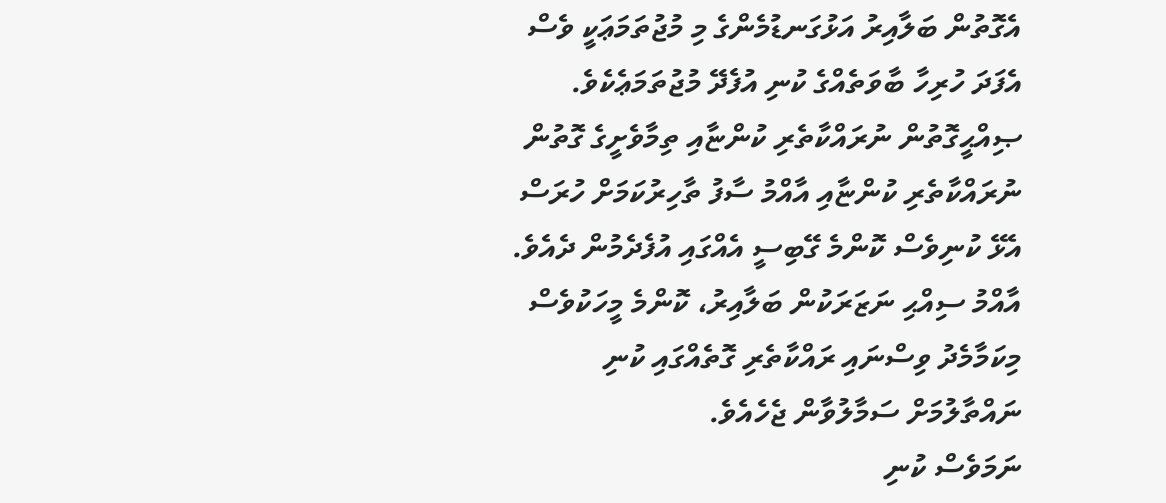އެގޮތުން ބަލާއިރު އަޅުގަނޑުމެންގެ މި މުޖުތަމަޢަކީ ވެސް އެފަދަ ހުރިހާ ބާވަތެއްގެ ކުނި އުފެދޭ މުޖުތަމަޢެކެވެ. ޞިއްޙީގޮތުން ނުރައްކާތެރި ކުންޏާއި ތިމާވެށީގެ ގޮތުން ނުރައްކާތެރި ކުންޏާއި އާއްމު ސާފު ތާހިރުކަމަށް ހުރަސް އެޅޭ ކުނިވެސް ކޮންމެ ގޭބިސީ އެއްގައި އުފެދެމުން ދެއެވެ. އާއްމު ސިއްޙި ނަޒަރަކުން ބަލާއިރު، ކޮންމެ މީހަކުވެސް މިކަމާމެދު ވިސްނައި ރައްކާތެރި ގޮތެއްގައި ކުނި ނައްތާލުމަށް ސަމާލުވާން ޖެހެއެވެ.
ނަމަވެސް ކުނި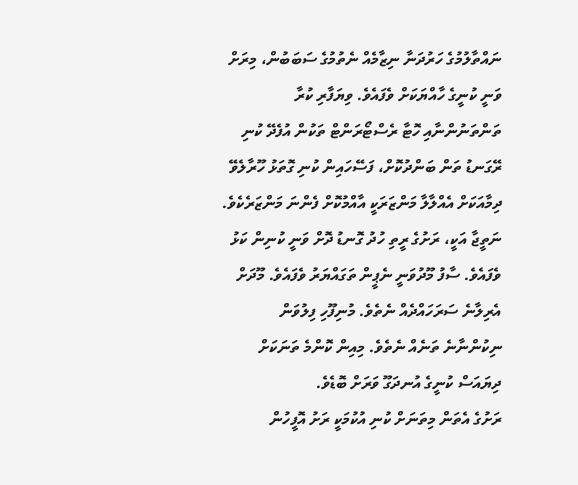ނައްތާލުމުގެ ހަރުދަނާ ނިޒާމެއް ނެތުމުގެ ސަބަބުން، މިރަށް ވަނީ ކުނީގެ ހާއްޔަކަށް ވެފައެވެ. ވިޔަފާރި ކުރާ ތަންތަނުންނާއި ހޮޓާ ރެސްޓޯރަންޓް ތަކުން އުފެދޭ ކުނި ރޭގަނޑު ތަން ބަންދުކޮށް، ފަސޭހައިން ކުނި ގޮތަޅު ހޫރާލެވޭ ދިމާއަކަށް އެއްލާލާ މަންޒަރަކީ އާއްމުކޮށް ފެންނަ މަންޒަރެކެވެ. ނަތީޖާ އަކީ، ރަށުގެ ރީތި ހުދު ގޮނޑު ދޮށް ވަނީ ކުނިން ކަޅު ވެފައެވެ. ސާފު މޫދުވަނީ ނެޕީން ތަގައްޔަރު ވެފައެވެ. މޫދަށް އެރިލާނެ ސަރަހައްދެއް ނެތެވެ. މުނިފޫހި ފިލުވަން ނިކުންނާނެ ތަނެއް ނެތެވެ. މިއިން ކޮންމެ ތަނަކަށް ދިޔައަސް ކުނީގެ އުނދަގޫ ވަރަށް ބޮޑެވެ.
ރަށުގެ އެތަން މިތަނަށް ކުނި އުކުމަކީ ރަށު އޮފީހުން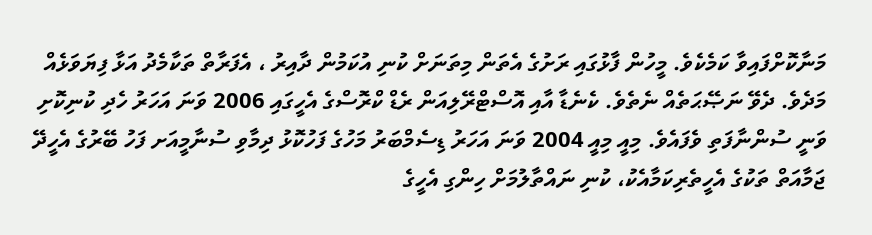މަނާކޮށްފައިވާ ކަމެކެވެ. މީހުން ފާޅުގައި ރަށުގެ އެތަން މިތަނަށް ކުނި އުކަމުން ދާއިރު ، އެފަރާތް ތަކާމެދު އަޅާ ފިޔަވަޅެއް މަދެވެ. ދެވޭ ނަޞޭޙަތެއް ނެތެވެ. ކެނެޑާ އާއި އޮސްޓްރޭލިއަން ރެޑް ކްރޮސްގެ އެހީގައި 2006 ވަނަ އަހަރު ހެދި ކުނިކޮށި ވަނީ ސުންނާފަތި ވެފައެވެ. މިއީ މިއީ 2004 ވަނަ އަހަރު ޑިސެމްބަރު މަހުގެ ފަހުކޮޅު ދިމާވި ސުނާމީއަށ ފަހު ބޭރުގެ އެހީދޭ ޖަމާއަތް ތަކުގެ އެހީތެރިކަމާއެކު، ކުނި ނައްތާލުމަށް ހިންގި އެހީގެ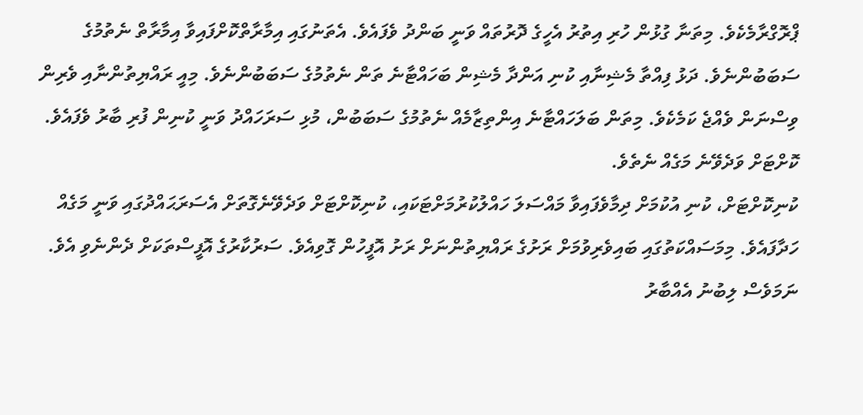ޕްރޮގްރާމެކެވެ. މިތަނާ ގުޅުން ހުރި އިތުރު އެހީގެ ދޮރުތައް ވަނީ ބަންދު ވެފައެވެ. އެތަނުގައި އިމާރާތްކޮށްފައިވާ އިމާރާތް ނެތުމުގެ ސަބަބުންނެވެ. ދަޅު ފިއްތާ މެޝިނާއި ކުނި އަންދާ މެޝިން ބަހައްޓާނެ ތަން ނެތުމުގެ ސަބަބުންނެވެ. މިއީ ރައްޔިތުންނާއި ވެރިން ވިސްނަން ވެއްޖެ ކަމެކެވެ. މިތަން ބަލަހައްޓާނެ އިންތިޒާމެއް ނެތުމުގެ ސަބަބުން، މުޅި ސަރަހައްދު ވަނީ ކުނިން ފުރި ބާރު ވެފައެވެ. ކޮށްޓަށް ވަދެވޭނެ މަގެއް ނެތެވެ.
ކުނިކޮށްޓަށް، ކުނި އުކުމަށް ދިމާވެފައިވާ މައްސަލަ ހައްލުކުރުމަށްޓަކައި، ކުނިކޮށްޓަށް ވަދެވޭނެގޮތަށް އެސަރަޙައްދުގައި ވަނީ މަގެއް ހަދާފައެވެ. މިމަސައްކަތުގައި ބައިވެރިވުމަށް ރަށުގެ ރައްޔިތުންނަށް ރަށު އޮފީހުން ގޮވިއެވެ. ސަރުކާރުގެ އޮފީސްތަކަށް ދެންނެވި އެވެ. ނަމަވެސް ލިބުނު އެއްބާރު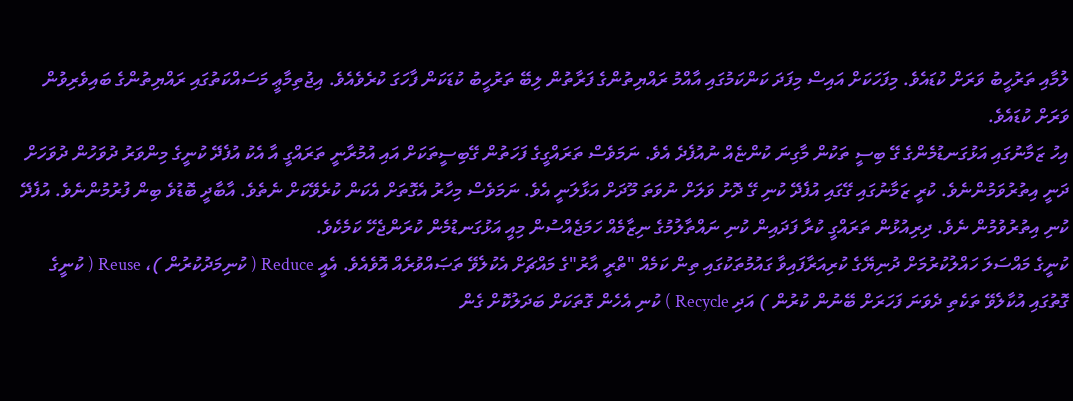ލުމާއި ތަރުހީބު ވަރަށް ކުޑައެވެ. މިފަހަކަށް އައިސް މިފަދަ ކަންކަމުގައި އާއްމު ރައްޔިތުންގެ ފަރާތުން ލިބޭ ތަރުހީބު ކުޑަކަން ފާހަގަ ކުރެވެއެވެ. އިޖުތިމާޢީ މަސައްކަތުގައި ރައްޔިތުންގެ ބައިވެރިވުން ވަރަށް ކުޑައެވެ.
އިހު ޒަމާނުގައި އަޅުގަނޑުމެންގެ ގޭ ބިސީ ތަކުން މާގިނަ ކުންޏެއް ނުއުފެދެ އެވެ. ނަމަވެސް ތަރައްގީގެ ފަހަތުން ގޭބިސީތަކަށް އައި އުމުރާނީ ތަރައްގީ އާ އެކު އުފެދޭ ކުނީގެ މިންވަރު ދުވަހުން ދުވަހަށް ދަނީ އިތުރުވަމުންނެވެ. ކުރީ ޒަމާނުގައި ގޭގައި އުފެދޭ ކުނި ގޭ ދޮށު ވަލަށް ނުވަތަ މޫދަށް އަޅާލަނީ އެވެ. ނަމަވެސް މިހާރު އެގޮތަށް އެކަން ކުރެވޭކަށް ނެތެވެ. އާބާދީ ބޮޑުވެ ބިން ފުރުމުންނެވެ. އުފެދޭ ކުނި އިތުރުވުމުން ނެވެ. ދިރިއުޅުން ތަރައްގީ ކުރާ ފަދައިން ކުނި ނައްތާލުމުގެ ނިޒާމެއް ހަމަޖެއްސުން މިއީ އަޅުގަނޑުމެން ކުރަންޖެހޭ ކަމެކެވެ.
ކުނީގެ މައްސަލަ ހައްލުކުރުމަށް ދުނިޔޭގެ ކުރިއަރާފައިވާ ގައުމުތަކުގައި ތިން ކަމެއް "ތްރީ އާރު"ގެ މައްޗަށް އެކުލެވޭ ތަޞައްވުރެއް އޮވެއެވެ. އެއީ Reduce ( ކުނިމަދުކުރުން )، Reuse ( ކުނީގެ ގޮތުގައި އުކާލެވޭ ތަކެތި ދެވަނަ ފަހަރަށް ބޭނުން ކުރުން ) އަދި Recycle ) ކުނި އެހެން ގޮތަކަށް ބަދަލުކޮށް ގެން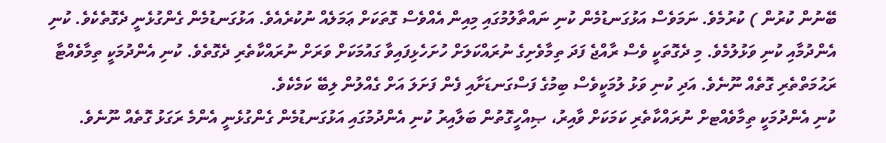ބޭނުން ކުރުން ) ކުރުމެވެ. ނަމަވެސް އަޅުގަނޑުމެން ކުނި ނައްތާލުމުގައި މިއިން އެއްވެސް ގޮތަކަށް ޢަމަލެއް ނުކުރެއެވެ. އަޅުގަނޑުމެން ގެންގުޅެނީ ދެގޮތެކެވެ. ކުނި އެންދުމާއި ކުނި ވަޅުލުމެވެ. މި ދެގޮތަކީ ވެސް ރާއްޖެ ފަދަ ތިމާވެށިގެ ނުރައްކަލަށް ހުށަހެޅިފައިވާ ގައުމަކަށް ވަރަށް ނުރައްކާތެރި ދެގޮތެވެ. ކުނި އެންދުމަކީ ތިމާވެއްޓާ ރަޙުމަތްތެރި ގޮތެއް ނޫނެވެ. އަދި ކުނި ވަޅު ލުމަކީވެސް ބިމުގެ ފަސްގަނޑަށާއި ފެން ފަށަލަ އަށް ގެއްލުން ލިބޭ ކަމެކެވެ.
ކުނި އެންދުމަކީ ތިމާވެއްޓށް ނުރައްކާތެރި ކަމަކަށް ވާއިރު، ޞިއްހީގޮތުން ބަލާއިރު ކުނި އެންދުމުގައި އަޅުގަނޑުމެން ގެންގުޅެނީ އެންމެ ރަގަޅު ގޮތެއް ނޫނެވެ.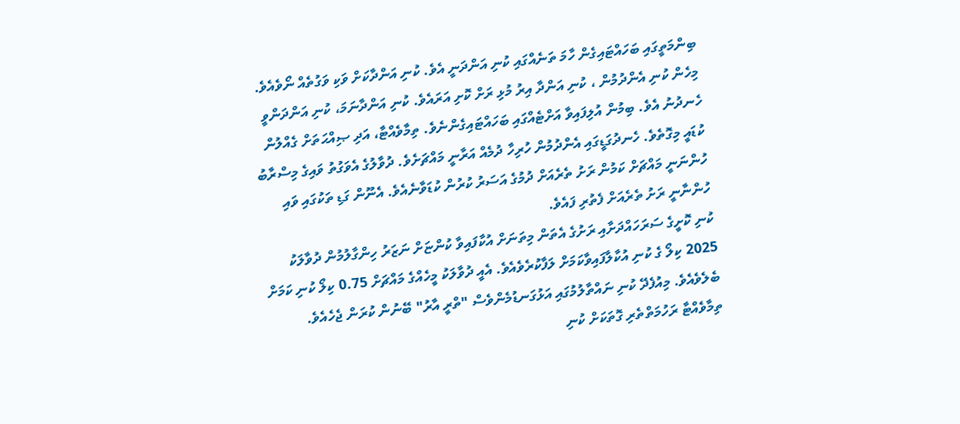ބިންމަތީގައި ބަހައްޓައިގެން ހާމަ ތަނެއްގައި ކުނި އަންދަނީ އެވެ. ކުނި އަންދާކަށް ވަކި ވަގުތެއް ނޯވެއެވެ. މިހެން ކުނި އެންދުމުން ، ކުނި އަންދާ އިރު މުޅި ރަށް ކޮށި އަރައެވެ. ކުނި އަންދާނަމަ، ކުނި އަންދަންވީ ހެނދުނު އެވެ. ބިމުން އުލިފައިވާ އަށްޓެއްގައި ބަހައްޓައިގެންނެވެ. ތިމާވެއްޓާ، އަދި ޞިއްޙަތަށް ގެއްލުން ކުޑައީ މިގޮތެވެ. ހެނދުގަޑީގައި އެންދުމުން ހުރިހާ ދުމެއް އަރާނީ މައްޗަށެވެ. ދުވާލުގެ އެވަގުތު ވައިގެ މިސްރާބު ހުންނަނީ މައްޗަށް ކަމުން ރަށު ތެރެއަށް ދުމުގެ އަސަރު ކުރުން ކުޑަވާނެއެވެ. އެނޫން ގަޑި ތަކުގައި ވައި ހުންނާނީ ރަށު ތެރެއަށް ފެތުރި ފައެވެ.
ކުނި ކޮށީގެ ސަރަހައްދަށާއި ރަށުގެ އެތަން މިތަނަށް އުކާފައިވާ ކުންޏަށް ނަޒަރު ހިންގާލުމުން ދުވާލަކު 2025 ކިލޯ ގެ ކުނި އުކާލާފައިވާކަމަށް ލަފާކުރެވެއެވެ. އެއީ ދުވާލަކު މީހެއްގެ މައްޗަށް 0.75 ކިލޯ ކުނި ކަމަށް ބެލެވެއެވެ. މިއުފެދޭ ކުނި ނައްތާލުމުގައި އަޅުގަނޑުމެންވެސް "ތްރީ އާރު" ބޭނުން ކުރަން ޖެހެއެވެ. ތިމާވެއްޓާ ރަހުމަތްތެރި ގޮތަކަށް ކުނި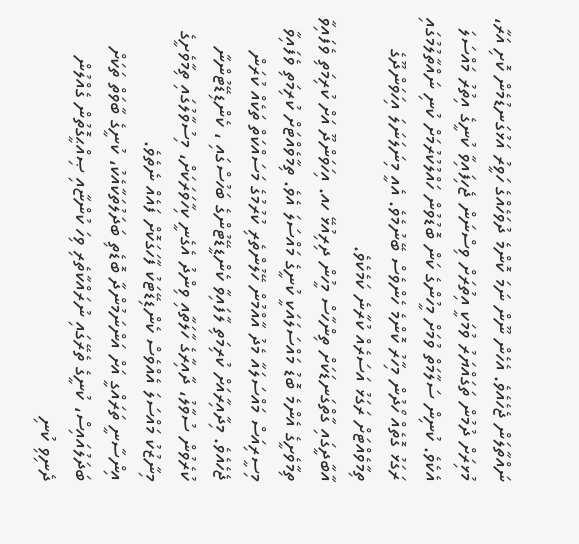ނައްތާލަން ޖެހެއެވެ. އެހެން ނޫން ނަމަ ކޮންމެ ދުވަހެއްގެ ހަވީރު އަޅުގަނޑުމެން ކޮށި އަރާ، މުޅިރަށް ދުމުން ތަގައްޔަރު ވުމަކީ އިތުރަށް ވިސްނަން ޖެހިފައިވާ ކުނީގެ އިތުރު މައްސަލަ އެކެވެ. ކުނިން ސަލާމަތް ވުމަށް މީހުންގެ ކަން ބޮޑުވުން ހައްލުކުރުމަށް ކުނި ނައްތާލުމުގައި ރަގަޅު ގޮތެއް ހޯދުން މިހާރު ކޮންމެ ހެންވެސް ބޭނުމެވެ. އެއީ މިނަލަނަލަ އިހަވަންދޫގެ ތިމާވެއްޓަށް ރަގަޅު އަސަރެއް ކުރާނެ ކަމެކެވެ.
އާބާދީގައި ގާތްގަނޑަކަށް ތިންހާސް މީހުން ދިރިއުޅޭ ހއ. އިހަވަންދޫ އަށް ކުރިމަތި ވެފައިވާ ތިމާވެށީގެ އެންމެ ބޮޑު މައްސަލައަކީ ކުނީގެ މައްސަލަ އެވެ. ތިމާވެއްޓަށް ކުރިމަތި ވެފައިވާ މިސީރިއަސް މައްސަލައާ މެދު އާއްމުން ހޭލުންތެރި ކުރުމުގެ މަސައްކަތް ތަކެއް ކުރަން ޖެހެއެވެ. މިދާއިރާއަށް ކުރިމަތި ލާފައިވާ ކެންޑީޑޭޓުންގެ ބަހުސްގައި ، ކެންޑިޑޭޓުންނާ ކުރެވުން ސުވާލު، ދާއިރާގެ ހާލަތާއި ވިންދު އެގެނީ ކިހާވަރަކަށް، މިސުވާލުގައި ތިމާވެށީގެ މިނާޒުކު މައްސަލަ އެއްވެސް ކެންޑިޑޭޓަކު ފާހަގަކޮށް ފައެއް ނެތެވެ.
އިންސާނީ ތަރައްގީ އަށް އަންނަމުންދާ ބޮޑެތި ބަދަލުތަކާއެކު، ކުނީގެ ބާވަތް ތަކަށް ބަދަލުއައިސް، ކުނީގެ ތެރޭގައި ނުރައްކާތެރި ވިހަ ކުންޏާއި ޞިއްޙީގޮތުން ގެއްލުން ދެނިވި ކުނި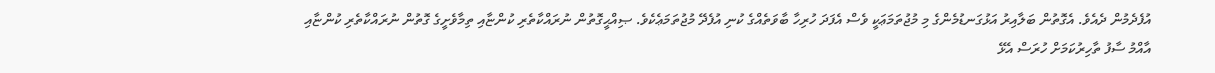އުފެދެމުން ދެއެވެ. އެގޮތުން ބަލާއިރު އަޅުގަނޑުމެންގެ މި މުޖުތަމަޢަކީ ވެސް އެފަދަ ހުރިހާ ބާވަތެއްގެ ކުނި އުފެދޭ މުޖުތަމަޢެކެވެ. ޞިއްޙީގޮތުން ނުރައްކާތެރި ކުންޏާއި ތިމާވެށީގެ ގޮތުން ނުރައްކާތެރި ކުންޏާއި އާއްމު ސާފު ތާހިރުކަމަށް ހުރަސް އެޅޭ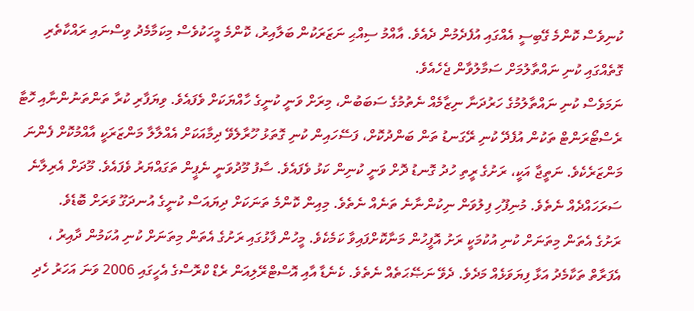ކުނިވެސް ކޮންމެ ގޭބިސީ އެއްގައި އުފެދެމުން ދެއެވެ. އާއްމު ސިއްޙި ނަޒަރަކުން ބަލާއިރު، ކޮންމެ މީހަކުވެސް މިކަމާމެދު ވިސްނައި ރައްކާތެރި ގޮތެއްގައި ކުނި ނައްތާލުމަށް ސަމާލުވާން ޖެހެއެވެ.
ނަމަވެސް ކުނި ނައްތާލުމުގެ ހަރުދަނާ ނިޒާމެއް ނެތުމުގެ ސަބަބުން، މިރަށް ވަނީ ކުނީގެ ހާއްޔަކަށް ވެފައެވެ. ވިޔަފާރި ކުރާ ތަންތަނުންނާއި ހޮޓާ ރެސްޓޯރަންޓް ތަކުން އުފެދޭ ކުނި ރޭގަނޑު ތަން ބަންދުކޮށް، ފަސޭހައިން ކުނި ގޮތަޅު ހޫރާލެވޭ ދިމާއަކަށް އެއްލާލާ މަންޒަރަކީ އާއްމުކޮށް ފެންނަ މަންޒަރެކެވެ. ނަތީޖާ އަކީ، ރަށުގެ ރީތި ހުދު ގޮނޑު ދޮށް ވަނީ ކުނިން ކަޅު ވެފައެވެ. ސާފު މޫދުވަނީ ނެޕީން ތަގައްޔަރު ވެފައެވެ. މޫދަށް އެރިލާނެ ސަރަހައްދެއް ނެތެވެ. މުނިފޫހި ފިލުވަން ނިކުންނާނެ ތަނެއް ނެތެވެ. މިއިން ކޮންމެ ތަނަކަށް ދިޔައަސް ކުނީގެ އުނދަގޫ ވަރަށް ބޮޑެވެ.
ރަށުގެ އެތަން މިތަނަށް ކުނި އުކުމަކީ ރަށު އޮފީހުން މަނާކޮށްފައިވާ ކަމެކެވެ. މީހުން ފާޅުގައި ރަށުގެ އެތަން މިތަނަށް ކުނި އުކަމުން ދާއިރު ، އެފަރާތް ތަކާމެދު އަޅާ ފިޔަވަޅެއް މަދެވެ. ދެވޭ ނަޞޭޙަތެއް ނެތެވެ. ކެނެޑާ އާއި އޮސްޓްރޭލިއަން ރެޑް ކްރޮސްގެ އެހީގައި 2006 ވަނަ އަހަރު ހެދި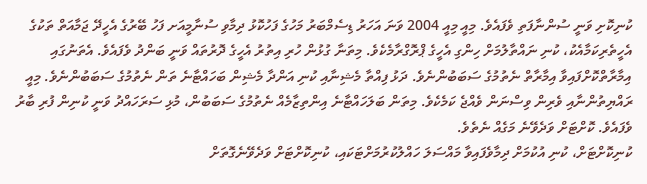ކުނިކޮށި ވަނީ ސުންނާފަތި ވެފައެވެ. މިއީ މިއީ 2004 ވަނަ އަހަރު ޑިސެމްބަރު މަހުގެ ފަހުކޮޅު ދިމާވި ސުނާމީއަށ ފަހު ބޭރުގެ އެހީދޭ ޖަމާއަތް ތަކުގެ އެހީތެރިކަމާއެކު، ކުނި ނައްތާލުމަށް ހިންގި އެހީގެ ޕްރޮގްރާމެކެވެ. މިތަނާ ގުޅުން ހުރި އިތުރު އެހީގެ ދޮރުތައް ވަނީ ބަންދު ވެފައެވެ. އެތަނުގައި އިމާރާތްކޮށްފައިވާ އިމާރާތް ނެތުމުގެ ސަބަބުންނެވެ. ދަޅު ފިއްތާ މެޝިނާއި ކުނި އަންދާ މެޝިން ބަހައްޓާނެ ތަން ނެތުމުގެ ސަބަބުންނެވެ. މިއީ ރައްޔިތުންނާއި ވެރިން ވިސްނަން ވެއްޖެ ކަމެކެވެ. މިތަން ބަލަހައްޓާނެ އިންތިޒާމެއް ނެތުމުގެ ސަބަބުން، މުޅި ސަރަހައްދު ވަނީ ކުނިން ފުރި ބާރު ވެފައެވެ. ކޮށްޓަށް ވަދެވޭނެ މަގެއް ނެތެވެ.
ކުނިކޮށްޓަށް، ކުނި އުކުމަށް ދިމާވެފައިވާ މައްސަލަ ހައްލުކުރުމަށްޓަކައި، ކުނިކޮށްޓަށް ވަދެވޭނެގޮތަށް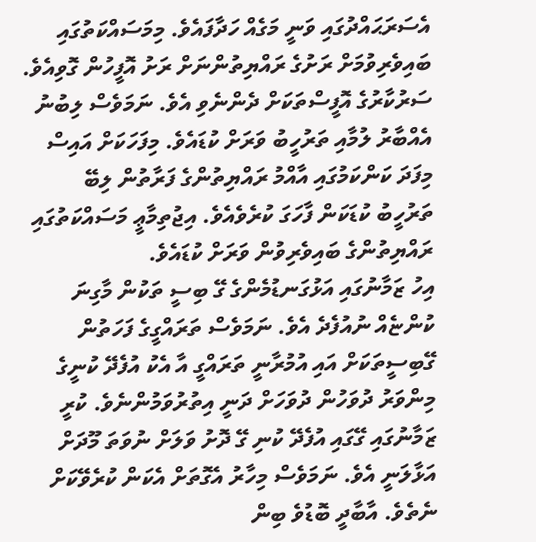އެސަރަޙައްދުގައި ވަނީ މަގެއް ހަދާފައެވެ. މިމަސައްކަތުގައި ބައިވެރިވުމަށް ރަށުގެ ރައްޔިތުންނަށް ރަށު އޮފީހުން ގޮވިއެވެ. ސަރުކާރުގެ އޮފީސްތަކަށް ދެންނެވި އެވެ. ނަމަވެސް ލިބުނު އެއްބާރު ލުމާއި ތަރުހީބު ވަރަށް ކުޑައެވެ. މިފަހަކަށް އައިސް މިފަދަ ކަންކަމުގައި އާއްމު ރައްޔިތުންގެ ފަރާތުން ލިބޭ ތަރުހީބު ކުޑަކަން ފާހަގަ ކުރެވެއެވެ. އިޖުތިމާޢީ މަސައްކަތުގައި ރައްޔިތުންގެ ބައިވެރިވުން ވަރަށް ކުޑައެވެ.
އިހު ޒަމާނުގައި އަޅުގަނޑުމެންގެ ގޭ ބިސީ ތަކުން މާގިނަ ކުންޏެއް ނުއުފެދެ އެވެ. ނަމަވެސް ތަރައްގީގެ ފަހަތުން ގޭބިސީތަކަށް އައި އުމުރާނީ ތަރައްގީ އާ އެކު އުފެދޭ ކުނީގެ މިންވަރު ދުވަހުން ދުވަހަށް ދަނީ އިތުރުވަމުންނެވެ. ކުރީ ޒަމާނުގައި ގޭގައި އުފެދޭ ކުނި ގޭ ދޮށު ވަލަށް ނުވަތަ މޫދަށް އަޅާލަނީ އެވެ. ނަމަވެސް މިހާރު އެގޮތަށް އެކަން ކުރެވޭކަށް ނެތެވެ. އާބާދީ ބޮޑުވެ ބިން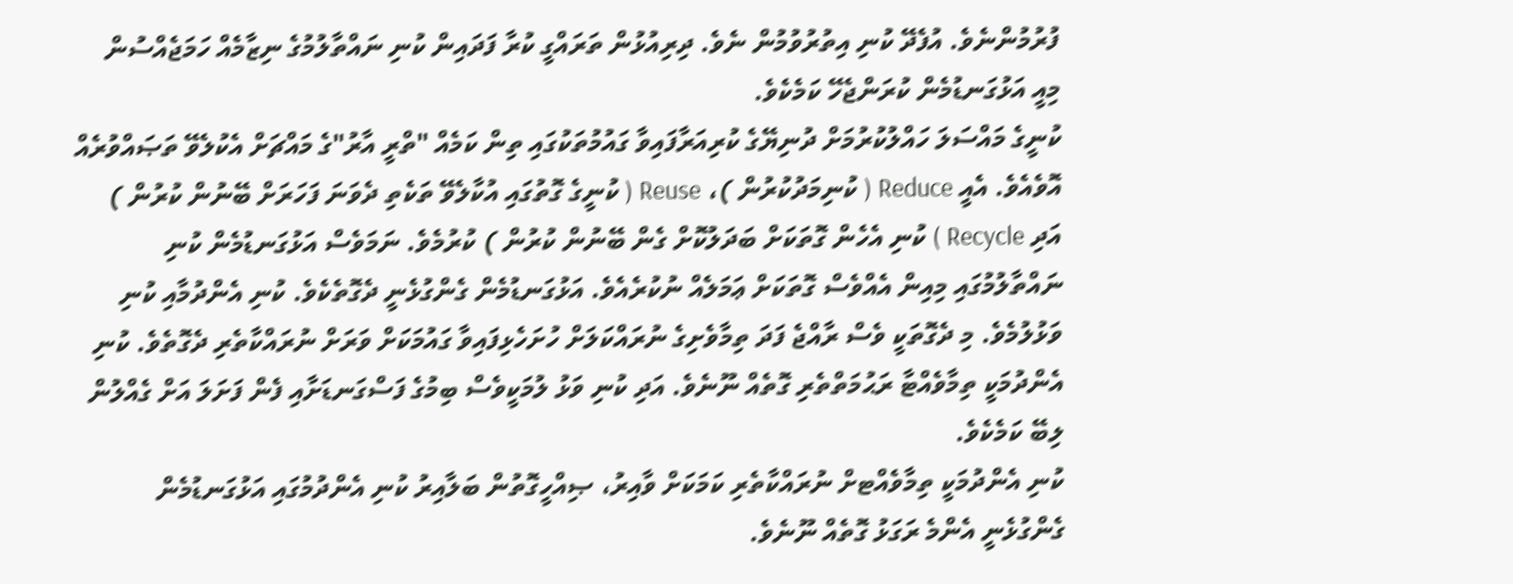ފުރުމުންނެވެ. އުފެދޭ ކުނި އިތުރުވުމުން ނެވެ. ދިރިއުޅުން ތަރައްގީ ކުރާ ފަދައިން ކުނި ނައްތާލުމުގެ ނިޒާމެއް ހަމަޖެއްސުން މިއީ އަޅުގަނޑުމެން ކުރަންޖެހޭ ކަމެކެވެ.
ކުނީގެ މައްސަލަ ހައްލުކުރުމަށް ދުނިޔޭގެ ކުރިއަރާފައިވާ ގައުމުތަކުގައި ތިން ކަމެއް "ތްރީ އާރު"ގެ މައްޗަށް އެކުލެވޭ ތަޞައްވުރެއް އޮވެއެވެ. އެއީ Reduce ( ކުނިމަދުކުރުން )، Reuse ( ކުނީގެ ގޮތުގައި އުކާލެވޭ ތަކެތި ދެވަނަ ފަހަރަށް ބޭނުން ކުރުން ) އަދި Recycle ) ކުނި އެހެން ގޮތަކަށް ބަދަލުކޮށް ގެން ބޭނުން ކުރުން ) ކުރުމެވެ. ނަމަވެސް އަޅުގަނޑުމެން ކުނި ނައްތާލުމުގައި މިއިން އެއްވެސް ގޮތަކަށް ޢަމަލެއް ނުކުރެއެވެ. އަޅުގަނޑުމެން ގެންގުޅެނީ ދެގޮތެކެވެ. ކުނި އެންދުމާއި ކުނި ވަޅުލުމެވެ. މި ދެގޮތަކީ ވެސް ރާއްޖެ ފަދަ ތިމާވެށިގެ ނުރައްކަލަށް ހުށަހެޅިފައިވާ ގައުމަކަށް ވަރަށް ނުރައްކާތެރި ދެގޮތެވެ. ކުނި އެންދުމަކީ ތިމާވެއްޓާ ރަޙުމަތްތެރި ގޮތެއް ނޫނެވެ. އަދި ކުނި ވަޅު ލުމަކީވެސް ބިމުގެ ފަސްގަނޑަށާއި ފެން ފަށަލަ އަށް ގެއްލުން ލިބޭ ކަމެކެވެ.
ކުނި އެންދުމަކީ ތިމާވެއްޓށް ނުރައްކާތެރި ކަމަކަށް ވާއިރު، ޞިއްހީގޮތުން ބަލާއިރު ކުނި އެންދުމުގައި އަޅުގަނޑުމެން ގެންގުޅެނީ އެންމެ ރަގަޅު ގޮތެއް ނޫނެވެ.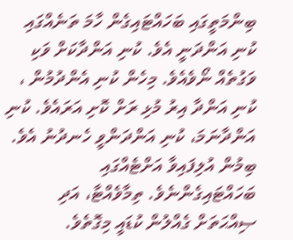ބިންމަތީގައި ބަހައްޓައިގެން ހާމަ ތަނެއްގައި ކުނި އަންދަނީ އެވެ. ކުނި އަންދާކަށް ވަކި ވަގުތެއް ނޯވެއެވެ. މިހެން ކުނި އެންދުމުން ، ކުނި އަންދާ އިރު މުޅި ރަށް ކޮށި އަރައެވެ. ކުނި އަންދާނަމަ، ކުނި އަންދަންވީ ހެނދުނު އެވެ. ބިމުން އުލިފައިވާ އަށްޓެއްގައި ބަހައްޓައިގެންނެވެ. ތިމާވެއްޓާ، އަދި ޞިއްޙަތަށް ގެއްލުން ކުޑައީ މިގޮތެވެ.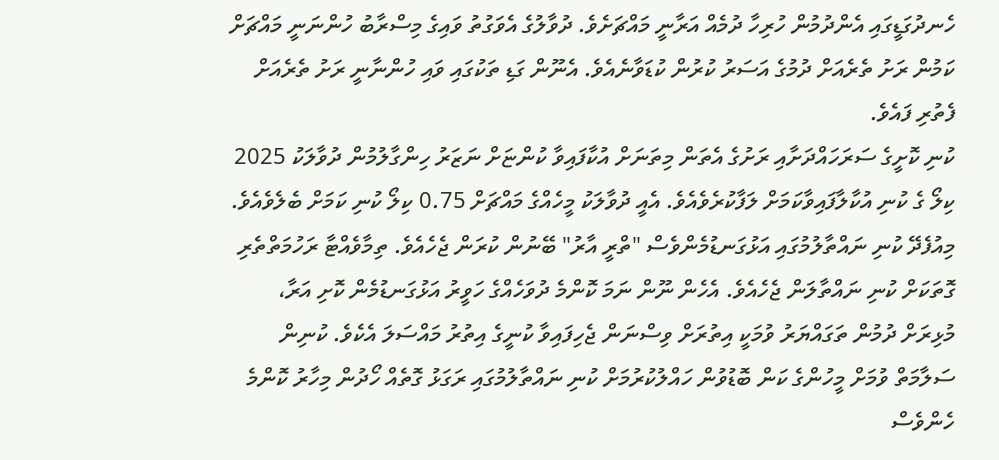ހެނދުގަޑީގައި އެންދުމުން ހުރިހާ ދުމެއް އަރާނީ މައްޗަށެވެ. ދުވާލުގެ އެވަގުތު ވައިގެ މިސްރާބު ހުންނަނީ މައްޗަށް ކަމުން ރަށު ތެރެއަށް ދުމުގެ އަސަރު ކުރުން ކުޑަވާނެއެވެ. އެނޫން ގަޑި ތަކުގައި ވައި ހުންނާނީ ރަށު ތެރެއަށް ފެތުރި ފައެވެ.
ކުނި ކޮށީގެ ސަރަހައްދަށާއި ރަށުގެ އެތަން މިތަނަށް އުކާފައިވާ ކުންޏަށް ނަޒަރު ހިންގާލުމުން ދުވާލަކު 2025 ކިލޯ ގެ ކުނި އުކާލާފައިވާކަމަށް ލަފާކުރެވެއެވެ. އެއީ ދުވާލަކު މީހެއްގެ މައްޗަށް 0.75 ކިލޯ ކުނި ކަމަށް ބެލެވެއެވެ. މިއުފެދޭ ކުނި ނައްތާލުމުގައި އަޅުގަނޑުމެންވެސް "ތްރީ އާރު" ބޭނުން ކުރަން ޖެހެއެވެ. ތިމާވެއްޓާ ރަހުމަތްތެރި ގޮތަކަށް ކުނި ނައްތާލަން ޖެހެއެވެ. އެހެން ނޫން ނަމަ ކޮންމެ ދުވަހެއްގެ ހަވީރު އަޅުގަނޑުމެން ކޮށި އަރާ، މުޅިރަށް ދުމުން ތަގައްޔަރު ވުމަކީ އިތުރަށް ވިސްނަން ޖެހިފައިވާ ކުނީގެ އިތުރު މައްސަލަ އެކެވެ. ކުނިން ސަލާމަތް ވުމަށް މީހުންގެ ކަން ބޮޑުވުން ހައްލުކުރުމަށް ކުނި ނައްތާލުމުގައި ރަގަޅު ގޮތެއް ހޯދުން މިހާރު ކޮންމެ ހެންވެސް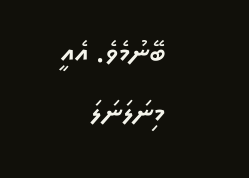ބޭނުމެވެ. އެއީ މިނަލަނަލަ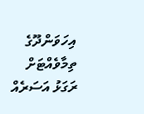އިހަވަންދޫގެ ތިމާވެއްޓަށް ރަގަޅު އަސަރެއް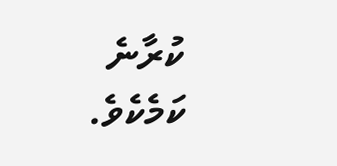ކުރާނެ ކަމެކެވެ.